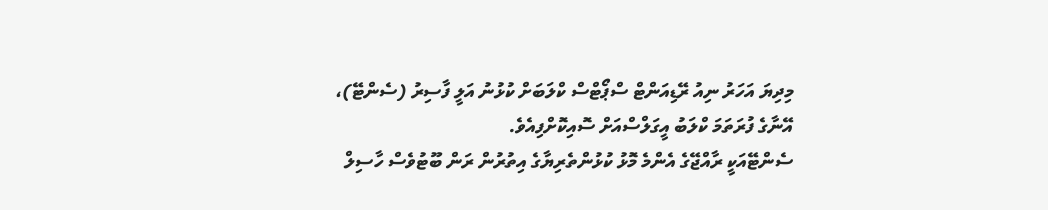މިދިޔަ އަހަރު ނިއު ރޭޑިއަންޓް ސްޕޯޓްސް ކްލަބަށް ކުޅުނު އަލީ ފާސިރު (ސެންޓޭ)، އޭނާގެ ފުރަތަމަ ކްލަބު އީގަލްސްއަށް ސޮއިކޮށްފިއެވެ.
ސެންޓޭއަކީ ރާއްޖޭގެ އެންމެ މޮޅު ކުޅުންތެރިޔާގެ އިތުރުން ރަން ބޫޓުވެސް ހާސިލް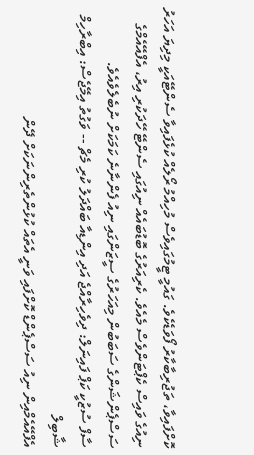ކޮށްފައިވާ، ތަޖުރިބާކާރު ފޯވަޑެކެވެ. ގައުމީ ޓީމުގައިވެސް މުހިއްމު ރޯލެއް ކުޅެފައިވާ ސެންޓޭއަކީ މިދިޔަ އަހަރު ނިއުގެ ވައިސް ކެޕްޓަންވެސް މެއެވެ. ކެރިއަރުގެ ބޮޑުބައެއް ނިއުގައި ސެންޓޭ ހޭދަކުރި އިރު، އެފްއޭއެމްގެ ސަސްޕެންޝަންގެ ސަބަބުން މިއަހަރުގެ ސީޒަންގައި ނިއު ފެންނާނެ ކަމަކަށް ނުބެލެވެއެވެ.
ސާފް ސުޒުކީ ކަޕް ފައިނަލް: ދިވެހިރާއްޖެ އަދި އިންޑިއާ ބައްދަލު ކުރި މެޗް -- ވަގުތު އިމޭޖެސް: އިބްރާހިމް ޝާބިލް
އެފްއޭއެމްއިން ނިއު ސަސްޕެންޑް ކޮށްފައި ވަނީ އެތައް ކުޅުންތެރިންނަކަށް ދޭން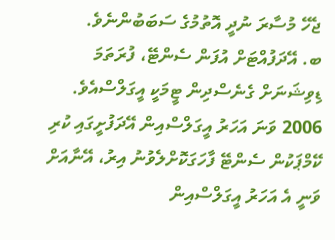ޖެހޭ މުސާރަ ނުދީ އޮތުމުގެ ސަބަބުންނެވެ.
ބ. އޭދަފުއްޓަށް އުފަން ސެންޓޭ، ފުރަތަމަ ޑިވިޝަނަށް ގެނެސްދިން ޓީމަކީ އީގަލްސްއެވެ. 2006 ވަނަ އަހަރު އީގަލްސްއިން އޭދަފުށީގައި ކުރި ކޭމްޕަކުން ސެންޓޭ ފާހަގަކޮށްލެވުނު އިރު، އޭނާއަށް ވަނީ އެ އަހަރު އީގަލްސްއިން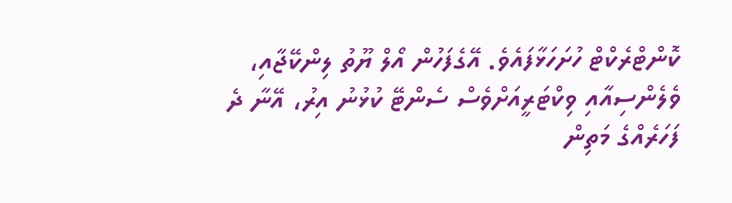ކޮންޓްރެކްޓް ހުށަހަޅާފައެވެ. އޭގެފަހުން އޯލް ޔޫތު ލިންކޭޖާއި، ވެލެންސިއާއި ވިކްޓަރީއަށްވެސް ސެންޓޭ ކުޅުނު އިރު، އޭނާ ދެ ފަހަރެއްގެ މަތިން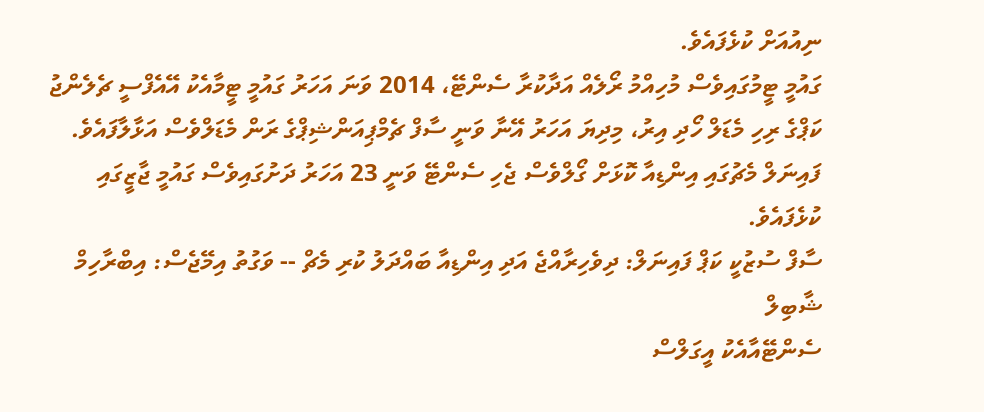ނިއުއަށް ކުޅެފައެވެ.
ގައުމީ ޓީމުގައިވެސް މުހިއްމު ރޯލެއް އަދާކުރާ ސެންޓޭ، 2014 ވަނަ އަހަރު ގައުމީ ޓީމާއެކު އޭއެފްސީ ޗެލެންޖު ކަޕްގެ ރިހި މެޑަލް ހޯދި އިރު، މިދިޔަ އަހަރު އޭނާ ވަނީ ސާފް ޗެމްޕިއަންޝިޕްގެ ރަން މެޑަލްވެސް އަޅާލާފައެވެ. ފައިނަލް މެޗުގައި އިންޑިއާ ކޮޅަށް ގޯލްވެސް ޖެހި ސެންޓޭ ވަނީ 23 އަހަރު ދަށުގައިވެސް ގައުމީ ޖާޒީގައި ކުޅެފައެވެ.
ސާފް ސުޒުކީ ކަޕް ފައިނަލް: ދިވެހިރާއްޖެ އަދި އިންޑިއާ ބައްދަލު ކުރި މެޗް -- ވަގުތު އިމޭޖެސް: އިބްރާހިމް ޝާބިލް
ސެންޓޭއާއެކު އީގަލްސް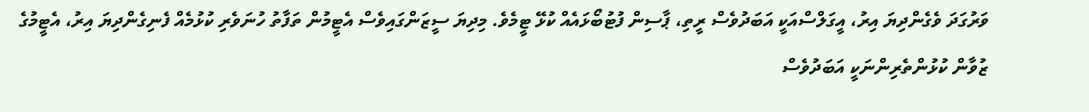ވަރުގަދަ ވެގެންދިޔަ އިރު، އީގަލްސްއަކީ އަބަދުވެސް ރީތި، ޕާސިން ފުޓުބޯޅައެއް ކުޅޭ ޓީމެވެ. މިދިޔަ ސީޒަންގައިވެސް އެޓީމުން ތަފާތު ހުނަވެރި ކުޅުމެއް ފެނިގެންދިޔަ އިރު، އެޓީމުގެ ޒުވާން ކުޅުންތެރިންނަކީ އަބަދުވެސް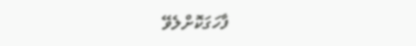ފާހަގަކޮށްލެވޭ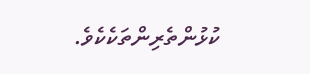ކުޅުންތެރިންތަކެކެވެ.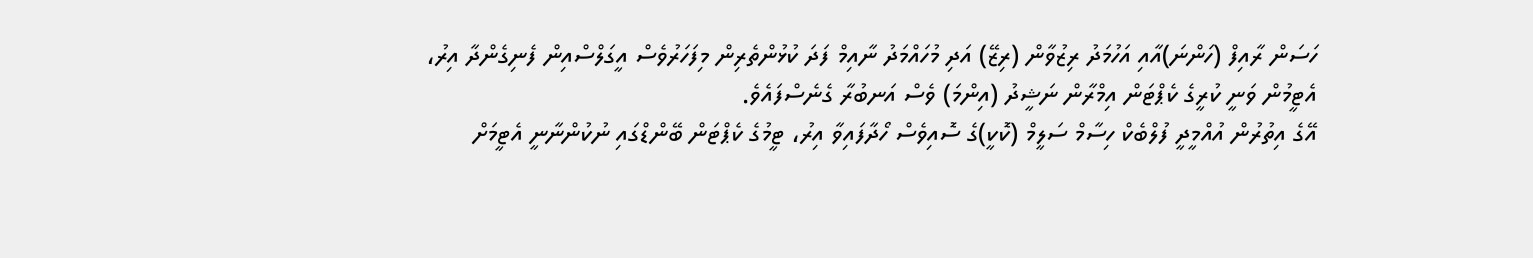ހަސަން ރާއިފް (ހަންނަ)އާއި އަހުމަދު ރިޒުވާން (ރިޒޭ) އަދި މުހައްމަދު ނާއިމް ފަދަ ކުޅުންތެރިން މިފަހަރުވެސް އީގަލްސްއިން ފެނިގެންދާ އިރު، އެޓީމުން ވަނީ ކުރީގެ ކެޕްޓަން އިމްރާން ނަޝީދު (އިންމަ) ވެސް އަނބުރާ ގެނެސްފައެވެ.
އޭގެ އިތުރުން އުއްމީދީ ފުލްބެކް ހިސާމް ސަލީމް (ކޮކީ)ގެ ސޮއިވެސް ހޯދާފައިވާ އިރު، ޓީމުގެ ކެޕްޓަން ބޭންޑްގައި ނުކުންނާނީ އެޓީމަށް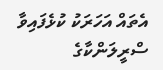އެތައް އަހަރަކު ކުޅެފައިވާ ސްރީލަންކާގެ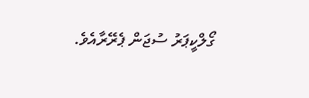ގޯލްކީޕަރު ސުޖަން ޕެރޭރާއެވެ.